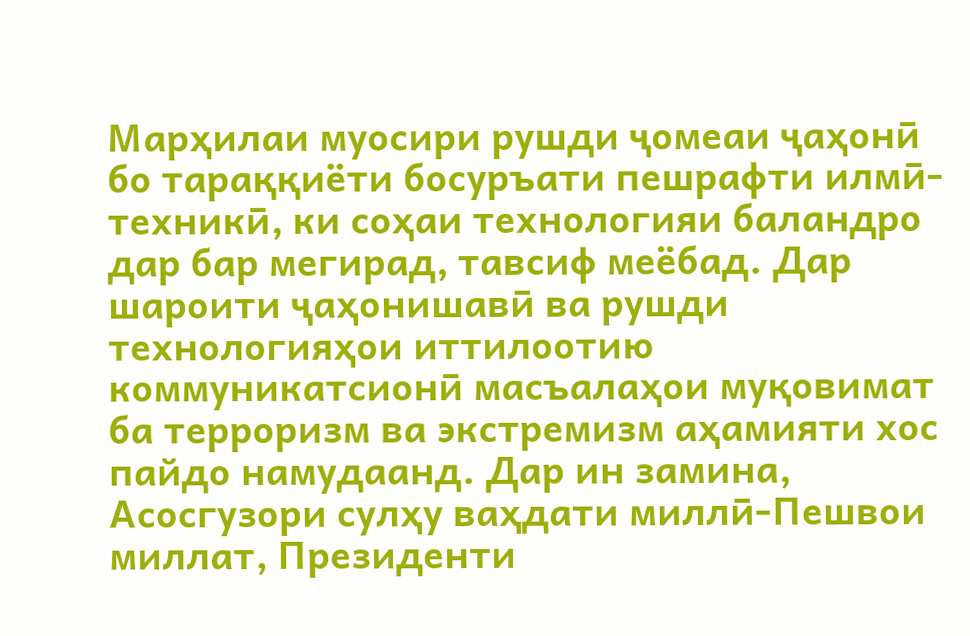Марҳилаи муосири рушди ҷомеаи ҷаҳонӣ бо тараққиёти босуръати пешрафти илмӣ-техникӣ, ки соҳаи технологияи баландро дар бар мегирад, тавсиф меёбад. Дар шароити ҷаҳонишавӣ ва рушди технологияҳои иттилоотию коммуникатсионӣ масъалаҳои муқовимат ба терроризм ва экстремизм аҳамияти хос пайдо намудаанд. Дар ин замина, Асосгузори сулҳу ваҳдати миллӣ-Пешвои миллат, Президенти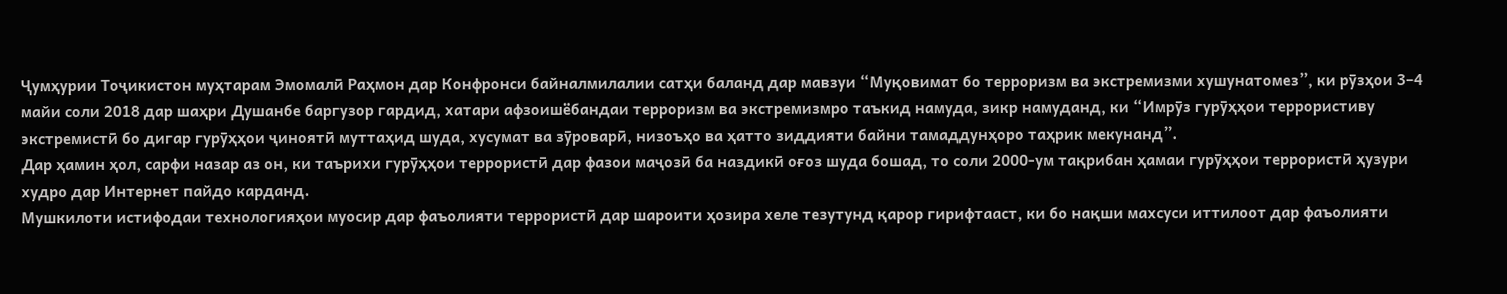Ҷумҳурии Тоҷикистон муҳтарам Эмомалӣ Раҳмон дар Конфронси байналмилалии сатҳи баланд дар мавзуи “Муқовимат бо терроризм ва экстремизми хушунатомез”, ки рӯзҳои 3–4 майи соли 2018 дар шаҳри Душанбе баргузор гардид, хатари афзоишёбандаи терроризм ва экстремизмро таъкид намуда, зикр намуданд, ки “Имрӯз гурӯҳҳои террористиву экстремистӣ бо дигар гурӯҳҳои ҷиноятӣ муттаҳид шуда, хусумат ва зӯроварӣ, низоъҳо ва ҳатто зиддияти байни тамаддунҳоро таҳрик мекунанд”.
Дар ҳамин ҳол, сарфи назар аз он, ки таърихи гурӯҳҳои террористӣ дар фазои маҷозӣ ба наздикӣ оғоз шуда бошад, то соли 2000-ум тақрибан ҳамаи гурӯҳҳои террористӣ ҳузури худро дар Интернет пайдо карданд.
Мушкилоти истифодаи технологияҳои муосир дар фаъолияти террористӣ дар шароити ҳозира хеле тезутунд қарор гирифтааст, ки бо нақши махсуси иттилоот дар фаъолияти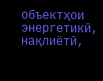объектҳои энергетикӣ, нақлиётӣ,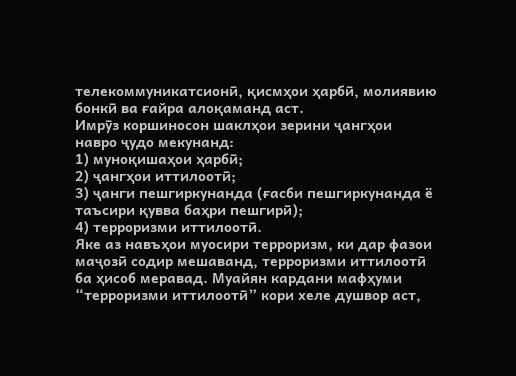телекоммуникатсионӣ, қисмҳои ҳарбӣ, молиявию бонкӣ ва ғайра алоқаманд аст.
Имрӯз коршиносон шаклҳои зерини ҷангҳои навро ҷудо мекунанд:
1) муноқишаҳои ҳарбӣ;
2) ҷангҳои иттилоотӣ;
3) ҷанги пешгиркунанда (ғасби пешгиркунанда ё таъсири қувва баҳри пешгирӣ);
4) терроризми иттилоотӣ.
Яке аз навъҳои муосири терроризм, ки дар фазои маҷозӣ содир мешаванд, терроризми иттилоотӣ ба ҳисоб меравад. Муайян кардани мафҳуми “терроризми иттилоотӣ” кори хеле душвор аст,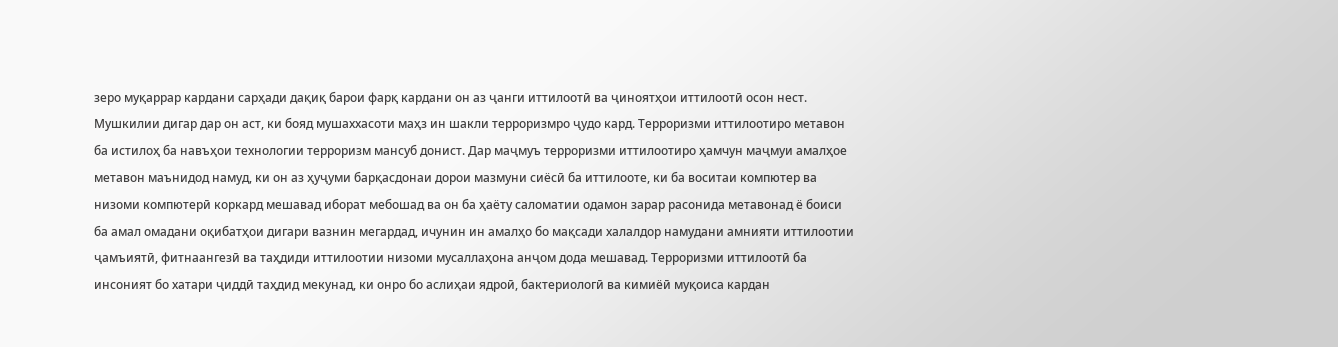зеро муқаррар кардани сарҳади дақиқ барои фарқ кардани он аз ҷанги иттилоотӣ ва ҷиноятҳои иттилоотӣ осон нест. Мушкилии дигар дар он аст, ки бояд мушаххасоти маҳз ин шакли терроризмро ҷудо кард. Терроризми иттилоотиро метавон ба истилоҳ ба навъҳои технологии терроризм мансуб донист. Дар маҷмуъ терроризми иттилоотиро ҳамчун маҷмуи амалҳое метавон маънидод намуд, ки он аз ҳуҷуми барқасдонаи дорои мазмуни сиёсӣ ба иттилооте, ки ба воситаи компютер ва низоми компютерӣ коркард мешавад иборат мебошад ва он ба ҳаёту саломатии одамон зарар расонида метавонад ё боиси ба амал омадани оқибатҳои дигари вазнин мегардад, ичунин ин амалҳо бо мақсади халалдор намудани амнияти иттилоотии ҷамъиятӣ, фитнаангезӣ ва таҳдиди иттилоотии низоми мусаллаҳона анҷом дода мешавад. Терроризми иттилоотӣ ба инсоният бо хатари ҷиддӣ таҳдид мекунад, ки онро бо аслиҳаи ядроӣ, бактериологӣ ва кимиёӣ муқоиса кардан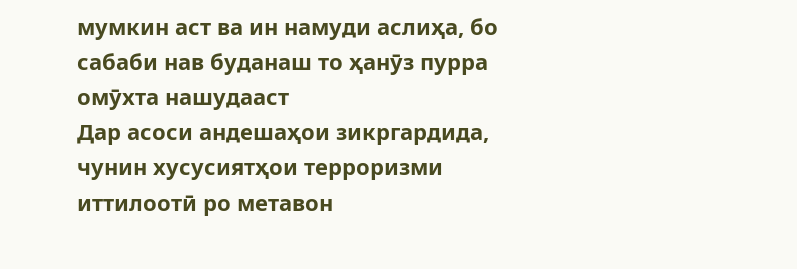мумкин аст ва ин намуди аслиҳа, бо сабаби нав буданаш то ҳанӯз пурра омӯхта нашудааст
Дар асоси андешаҳои зикргардида, чунин хусусиятҳои терроризми иттилоотӣ ро метавон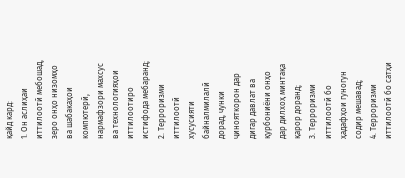қайд кард:
1. Он аслиҳаи иттилоотӣ мебошад, зеро онҳо низомҳо ва шабакаҳои компютерӣ, нармафзори махсус ва технологияҳои иттилоотиро истифода мебаранд;
2. Терроризми иттилоотӣ хусусияти байналмилалӣ дорад, чунки ҷинояткорон дар дигар давлат ва қурбониёни онҳо дар дилхоҳ минтақа қарор доранд;
3. Терроризми иттилоотӣ бо ҳадафҳои гуногун содир мешавад;
4. Терроризми иттилоотӣ бо сатҳи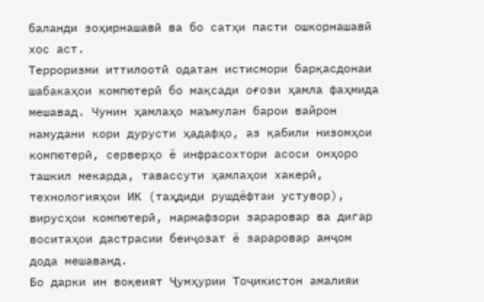баланди зоҳирнашавӣ ва бо сатҳи пасти ошкорнашавӣ хос аст.
Терроризми иттилоотӣ одатан истисмори барқасдонаи шабакаҳои компютерӣ бо мақсади оғози ҳамла фаҳмида мешавад. Чунин ҳамлаҳо маъмулан барои вайрон намудани кори дурусти ҳадафҳо, аз қабили низомҳои компютерӣ, серверҳо ё инфрасохтори асоси онҳоро ташкил мекарда, тавассути ҳамлаҳои хакерӣ, технологияҳои ИК (таҳдиди рушдёфтаи устувор), вирусҳои компютерӣ, нармафзори зараровар ва дигар воситаҳои дастрасии беиҷозат ё зараровар анҷом дода мешаванд.
Бо дарки ин воқеият Ҷумҳурии Тоҷикистон амалияи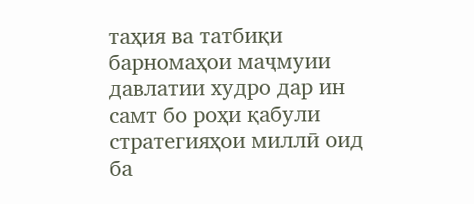таҳия ва татбиқи барномаҳои маҷмуии давлатии худро дар ин самт бо роҳи қабули стратегияҳои миллӣ оид ба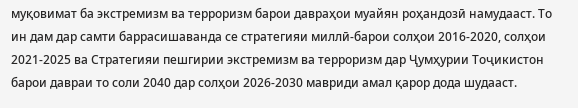муқовимат ба экстремизм ва терроризм барои давраҳои муайян роҳандозӣ намудааст. То ин дам дар самти баррасишаванда се стратегияи миллӣ-барои солҳои 2016-2020, солҳои 2021-2025 ва Стратегияи пешгирии экстремизм ва терроризм дар Ҷумҳурии Тоҷикистон барои давраи то соли 2040 дар солҳои 2026-2030 мавриди амал қарор дода шудааст.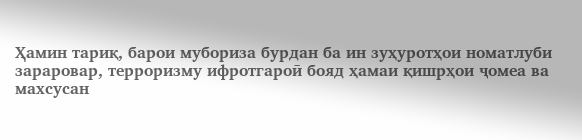Ҳамин тариқ, барои мубориза бурдан ба ин зуҳуротҳои номатлуби зараровар, терроризму ифротгароӣ бояд ҳамаи қишрҳои ҷомеа ва махсусан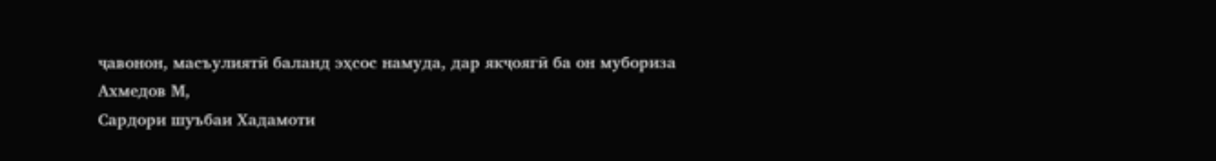ҷавонон, масъулиятӣ баланд эҳсос намуда, дар якҷоягӣ ба он мубориза
Ахмедов М,
Сардори шуъбаи Хадамоти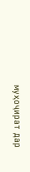муҳоҷират дар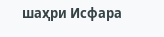шаҳри Исфара